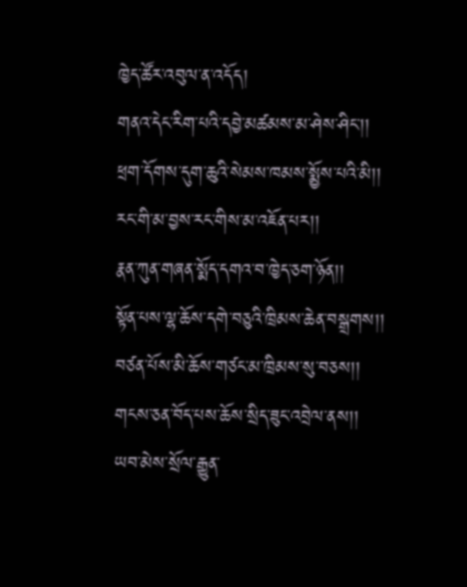ཁྱེད་ཚོར་འབུལ་ན་འདོད།
གནའ་དེང་རིག་པའི་དབྱེ་མཚམས་མ་ཤེས་ཤིང་།།
ཕྲག་དོགས་དུག་ཆུའི་སེམས་ཁམས་སྨྱོས་པའི་མི།།
རང་གི་མ་བྱས་རང་གིས་མ་འཇོན་པར།།
རྣན་ཀུན་གཞན་སྨོད་དགའ་བ་ཁྱེད་ཅག་ཉོན།།
སྟོན་པས་ལྷ་ཆོས་དགེ་བཅུའི་ཁྲིམས་ཆེན་བསྒྲགས།།
བཙན་པོས་མི་ཆོས་གཙང་མ་ཁྲིམས་སུ་བཅས།།
གངས་ཅན་བོད་པས་ཆོས་སྲིད་ཟུང་འབྲེལ་ནས།།
ཡབ་མེས་སྲོལ་རྒྱུན་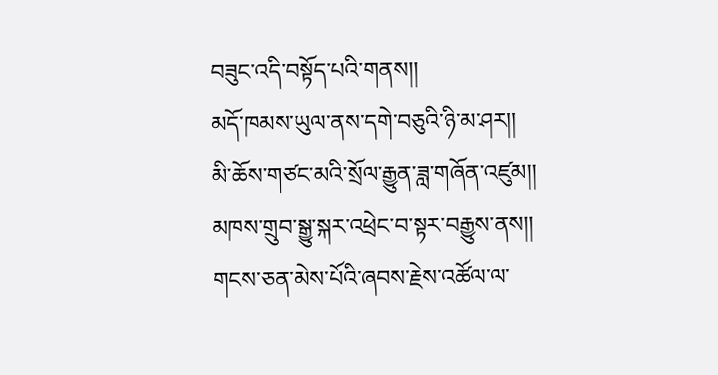བཟུང་འདི་བསྟོད་པའི་གནས།།
མདོ་ཁམས་ཡུལ་ནས་དགེ་བཅུའི་ཉི་མ་ཤར།།
མི་ཆོས་གཙང་མའི་སྲོལ་རྒྱུན་ཟླ་གཞོན་འཛུམ།།
མཁས་གྲུབ་སྒྱུ་སྐར་འཕྲེང་བ་སྟར་བརྒྱུས་ནས།།
གངས་ཅན་མེས་པོའི་ཞབས་རྗེས་འཚོལ་ལ་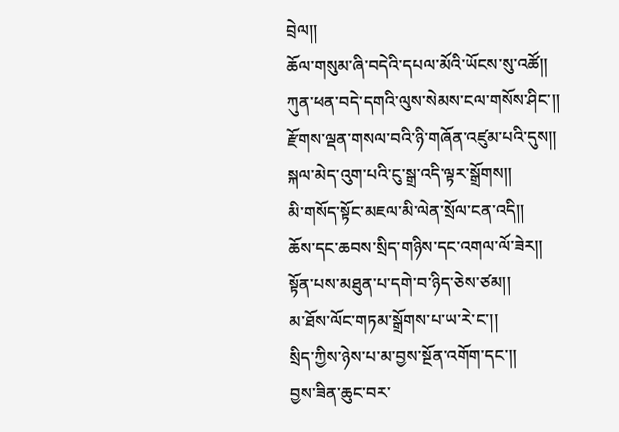བྲེལ།།
ཆོལ་གསུམ་ཞི་བདེའི་དཔལ་མོའི་ཡོངས་སུ་འཚོ།།
ཀུན་ཕན་བདེ་དགའི་ལུས་སེམས་ངལ་གསོས་ཤིང་།།
རྫོགས་ལྡན་གསལ་བའི་ཉི་གཞོན་འཛུམ་པའི་དུས།།
སྐལ་མེད་འུག་པའི་ངུ་སྒྲ་འདི་ལྟར་སྒྲོགས།།
མི་གསོད་སྟོང་མཇལ་མི་ལེན་སྲོལ་ངན་འདི།།
ཆོས་དང་ཆབས་སྲིད་གཉིས་དང་འགལ་ལོ་ཟེར།།
སྟོན་པས་མཐུན་པ་དགེ་བ་ཉིད་ཅེས་ཙམ།།
མ་ཐོས་ལོང་གཏམ་སྒྲོགས་པ་ཡ་རེ་ང་།།
སྲིད་ཀྱིས་ཉེས་པ་མ་བྱས་སྔོན་འགོག་དང་།།
བྱས་ཟིན་ཆུང་བར་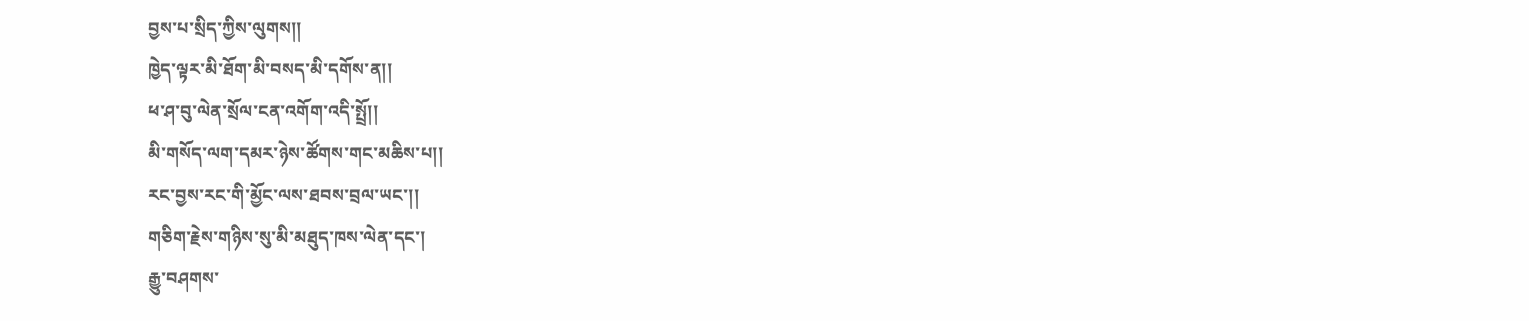བྱས་པ་སྲིད་ཀྱིས་ལུགས།།
ཁྱེད་ལྟར་མི་ཐོག་མི་བསད་མི་དགོས་ན།།
ཕ་ཤ་བུ་ལེན་སྲོལ་ངན་འགོག་འདི་སྤྲོ།།
མི་གསོད་ལག་དམར་ཉེས་ཚོགས་གང་མཆིས་པ།།
རང་བྱས་རང་གི་མྱོང་ལས་ཐབས་བྲལ་ཡང་།།
གཅིག་རྗེས་གཉིས་སུ་མི་མཐུད་ཁས་ལེན་དང་།
རྒྱུ་བཤགས་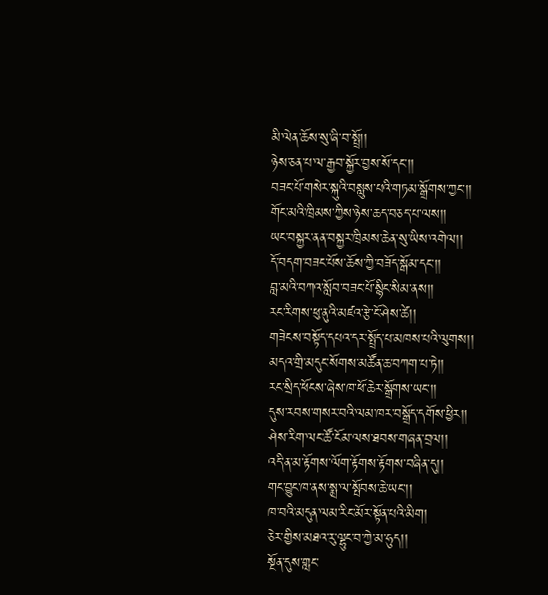མི་ལེན་ཆོས་སུ་ཞི་བ་སྤྲོ།།
ཉེས་ཅན་པ་ལ་རྒྱབ་སྐྱོར་བྱས་སོ་དང་།།
བཟང་པོ་གསེར་སྐུའི་བསླུས་པའི་གཏམ་སྒྲོགས་ཀྱང་།།
གོང་མའི་ཁྲིམས་ཀྱིས་ཉེས་ཆད་བཅད་པ་ལས།།
ཡང་བསྐྱར་ནན་བསྐྱར་ཁྲིམས་ཆེན་སུ་ཡིས་འགེལ།།
དོ་བདག་བཟང་པོས་ཆོས་ཀྱི་བཟོད་སྒོམ་དང་།།
བླ་མའི་བཀའ་སློབ་བཟང་པོ་སྙིང་སིམ་ནས།།
རང་རིགས་ཕུ་ནུའི་མཛའ་རྩེ་ངོ་ཤེས་ཚེ།།
གཟེངས་བསྟོད་དཔའ་དར་སྤྲོད་པ་མཁས་པའི་ལུགས།།
མདའ་གྲི་མདུང་སོགས་མཚོན་ཆ་བཀག་པ་ཏེ།།
རང་སྲིད་ཕོངས་ཞེས་ཁ་ཕོ་ཆེར་སྒྲོགས་ཡང་།།
དུས་རབས་གསར་བའི་ལམ་ཁར་བསྒྲོད་དགོས་ཕྱིར།།
ཤེས་རིག་ལང་ཚོ་ངོམ་ལས་ཐབས་གཞན་བྲལ།།
འདི་ན་མ་རྟོགས་ལོག་རྟོགས་རྟོགས་བཞིན་དུ།།
གང་བྱུང་ཁ་ནས་སྨྲ་ལ་སྤོབས་ཆེ་ཡང་།།
ཁ་བའི་མདུན་ལམ་རིང་མོར་སྟོན་པའི་མིག།
ཅེར་གྱིས་མཐའ་རུ་ལྷུང་བ་ཀྱེ་མ་ཧུད།།
སྔོན་དུས་གླང་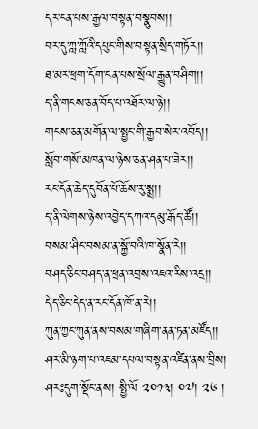དར་ངན་པས་རྒྱལ་བསྟན་བསྣུབས།།
བར་དུ་ཀླ་ཀློའི་དཔུང་གིས་བསྟན་སྲིད་གཏོར།།
ཐ་མར་ཕྲག་དོག་ངན་པས་སྲོལ་རྒྱུན་བཤིག།།
ད་ནི་གངས་ཅན་བོད་པ་འཐོར་ལ་ཉེ།།
གངས་ཅན་མགོན་ལ་སྤྱང་གི་རྒྱབ་སེར་འབོད།།
སློབ་གསོ་མཁན་ལ་ཉེས་ཅན་ཤན་པ་ཟེར།།
རང་དོན་ཆེད་དུབོན་པོ་ཆོས་རུ་སྨྲ།།
ད་ནི་ལེགས་ཉེས་འབྱེད་དཀའ་དམུ་རྒོད་ཚོ།།
བསམ་ཤིང་བསམ་ན་སྐྱོ་བའི་ཁ་སྣོན་རེ།།
བཤད་ཅིང་བཤད་ན་ཕྲན་འབྲས་འཇའ་རིས་འདྲ།།
དེད་ཅིང་དེད་ན་རང་དོན་ཁོ་ན་རེ།།
ཀུན་ཀྱང་ཀུན་ནས་བསམ་གཞིག་ནན་ཏན་མཛོད།།
ཤར་མི་ཉག་པ་འཇམ་དཔལ་བསྟན་འཛིན་ནས་བྲིས།
ཤརཿདུག་སྡོང་ནས། སྤྱི་ལོ ༢༠༡༣། ༠༧། ༢༦ །